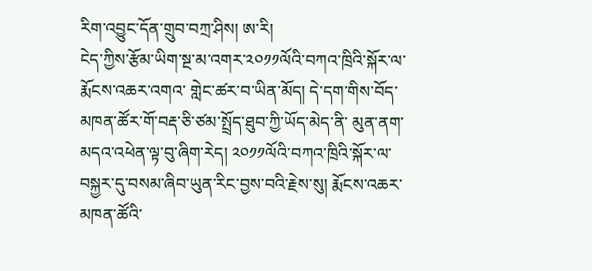རིག་འབྱུང་དོན་གྲུབ་བཀྲ་ཤིས། ཨ་རི།
ངེད་ཀྱིས་རྩོམ་ཡིག་སྔ་མ་འགར་༢༠༡༡ལོའི་བཀའ་ཁྲིའི་སྐོར་ལ་རྨོངས་འཆར་འགའ་ གླེང་ཚར་བ་ཡིན་མོད། དེ་དག་གིས་བོད་མཁན་ཚོར་གོ་བརྡ་ཅི་ཙམ་སྤྲོད་ཐུབ་ཀྱི་ཡོད་མེད་ནི་ མུན་ནག་མདའ་འཕེན་ལྟ་བུ་ཞིག་རེད། ༢༠༡༡ལོའི་བཀའ་ཁྲིའི་སྐོར་ལ་བསྐྱར་དུ་བསམ་ཞིབ་ཡུན་རིང་བྱས་བའི་རྗེས་སུ། རྨོངས་འཆར་མཁན་ཚོའི་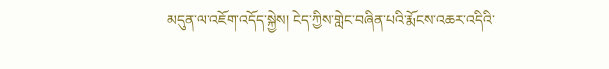མདུན་ལ་འཇོག་འདོད་སྐྱེས། ངེད་ཀྱིས་གླེང་བཞིན་པའི་རྨོངས་འཆར་འདིའི་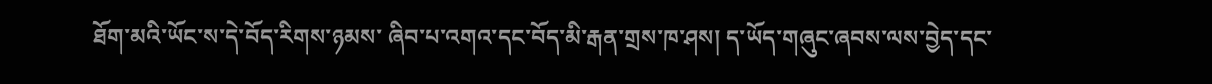ཐོག་མའི་ཡོང་ས་དེ་བོད་རིགས་ཉམས་ ཞིབ་པ་འགའ་དང་བོད་མི་རྒན་གྲས་ཁ་ཤས། ད་ཡོད་གཞུང་ཞབས་ལས་བྱེད་དང་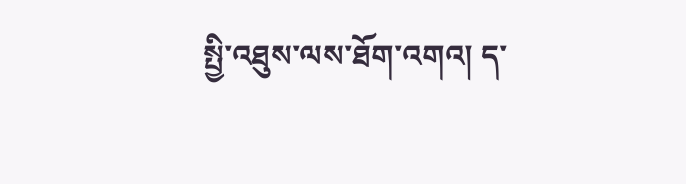སྤྱི་འཐུས་ལས་ཐོག་འགའ། ད་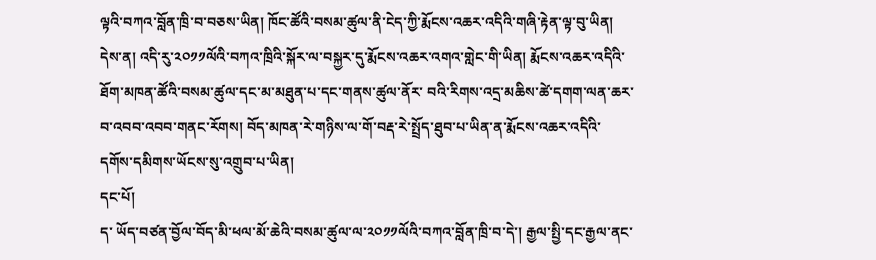ལྟའི་བཀའ་བློན་ཁྲི་བ་བཅས་ཡིན། ཁོང་ཚོའི་བསམ་ཚུལ་ནི་ངེད་ཀྱི་རྨོངས་འཆར་འདིའི་གཞི་རྟེན་ལྟ་བུ་ཡིན། དེས་ན། འདི་རུ་༢༠༡༡ལོའི་བཀའ་ཁྲིའི་སྐོར་ལ་བསྐྱར་དུ་རྨོངས་འཆར་འགའ་གླེང་གི་ཡིན། རྨོངས་འཆར་འདིའི་ཐོག་མཁན་ཚོའི་བསམ་ཚུལ་དང་མ་མཐུན་པ་དང་གནས་ཚུལ་ནོར་ བའི་རིགས་འདྲ་མཆིས་ཚེ་དགག་ལན་ཆར་བ་འབབ་འབབ་གནང་རོགས། བོད་མཁན་རེ་གཉིས་ལ་གོ་བརྡ་རེ་སྤྲོད་ཐུབ་པ་ཡིན་ན་རྨོངས་འཆར་འདིའི་ དགོས་དམིགས་ཡོངས་སུ་འགྲུབ་པ་ཡིན།
དང་པོ།
ད་ ཡོད་བཙན་བྱོལ་བོད་མི་ཕལ་མོ་ཆེའི་བསམ་ཚུལ་ལ་༢༠༡༡ལོའི་བཀའ་བློན་ཁྲི་བ་དེ་། རྒྱལ་སྤྱི་དང་རྒྱལ་ནང་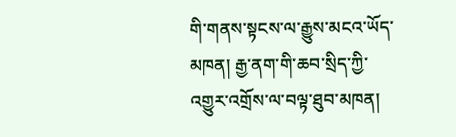གི་གནས་སྟངས་ལ་རྒྱུས་མངའ་ཡོད་མཁན། རྒྱ་ནག་གི་ཆབ་སྲིད་ཀྱི་འགྱུར་འགྲོས་ལ་བལྟ་ཐུབ་མཁན།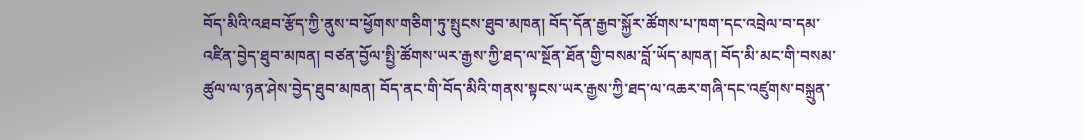བོད་མིའི་འཐབ་རྩོད་ཀྱི་ནུས་བ་ཕྱོགས་གཅིག་ཏུ་སྤུངས་ཐུབ་མཁན། བོད་དོན་རྒྱབ་སྐྱོར་ཚོགས་པ་ཁག་དང་འབྲེལ་བ་དམ་འཛིན་བྱེད་ཐུབ་མཁན། བཙན་བྱོལ་སྤྱི་ཚོགས་ཡར་རྒྱས་ཀྱི་ཐད་ལ་སྔོན་ཐོན་གྱི་བསམ་བློ་ཡོད་མཁན། བོད་མི་མང་གི་བསམ་ཚུལ་ལ་ཉན་ཤེས་བྱེད་ཐུབ་མཁན། བོད་ནང་གི་བོད་མིའི་གནས་སྟངས་ཡར་རྒྱས་ཀྱི་ཐད་ལ་འཆར་གཞི་དང་འཛུགས་བསྐྲུན་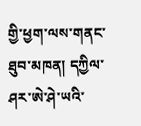གྱི་ཕྱག་ལས་གནང་ཐུབ་མཁན། དཀྱིལ་ཤར་ཨེ་ཤེ་ཡའི་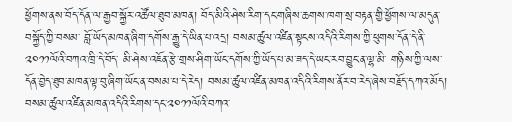ཕྱོགས་ནས་བོད་དོན་ལ་རྒྱབ་སྐྱོར་འཚོལ་ཐུབ་མཁན། བོད་མིའི་ཤེས་རིག་དང་གཞིས་ཆགས་ཁག་སྲ་བརྟན་གྱི་ཕྱོགས་ལ་མདུན་བསྐྱོད་ཀྱི་བསམ་ བློ་ཡོད་མཁན་ཞིག་དགོས་རྒྱུ་དེ་ཡིན་པ་འདྲ། བསམ་ཚུལ་འཛིན་སྟངས་འདིའི་རིགས་ཀྱི་ཕུགས་དོན་དེ་ནི་༢༠༡༡ལོའི་བཀའ་ཁྲི་དེ་བོད་ མི་ཤེས་འཇོན་རྩེ་གྲས་ཤིག་ཡོང་དགོས་ཀྱི་ཡོད་པ་མ་ཟད་དེ་ཡང་རབ་བྱུང་ན་ལྷ་མི་ གཉིས་ཀྱི་ལས་དོན་བྱེད་ཐུབ་མཁན་ལྟ་བུ་ཞིག་ཡོང་ན་བསམ་པ་དེ་རེད། བསམ་ཚུལ་འཛིན་མཁན་འདིའི་རིགས་ནོར་བ་རེད་ཞེས་བརྗོད་དཀའ་མོད། བསམ་ཚུལ་འཛིན་མཁན་འདིའི་རིགས་དང་༢༠༡༡ལོའི་བཀའ་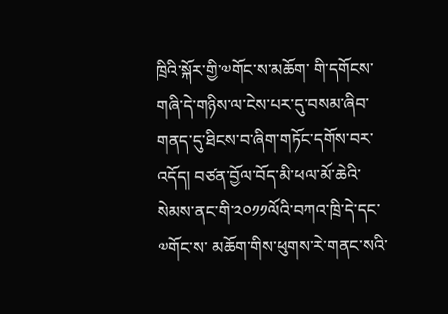ཁྲིའི་སྐོར་གྱི་༧གོང་ས་མཆོག་ གི་དགོངས་གཞི་དེ་གཉིས་ལ་ངེས་པར་དུ་བསམ་ཞིབ་གནད་དུ་ཐིངས་བ་ཞིག་གཏོང་དགོས་བར་ འདོད། བཙན་བྱོལ་བོད་མི་ཕལ་མོ་ཆེའི་སེམས་ནང་གི་༢༠༡༡ལོའི་བཀའ་ཁྲི་དེ་དང་༧གོང་ས་ མཆོག་གིས་ཕུགས་རེ་གནང་སའི་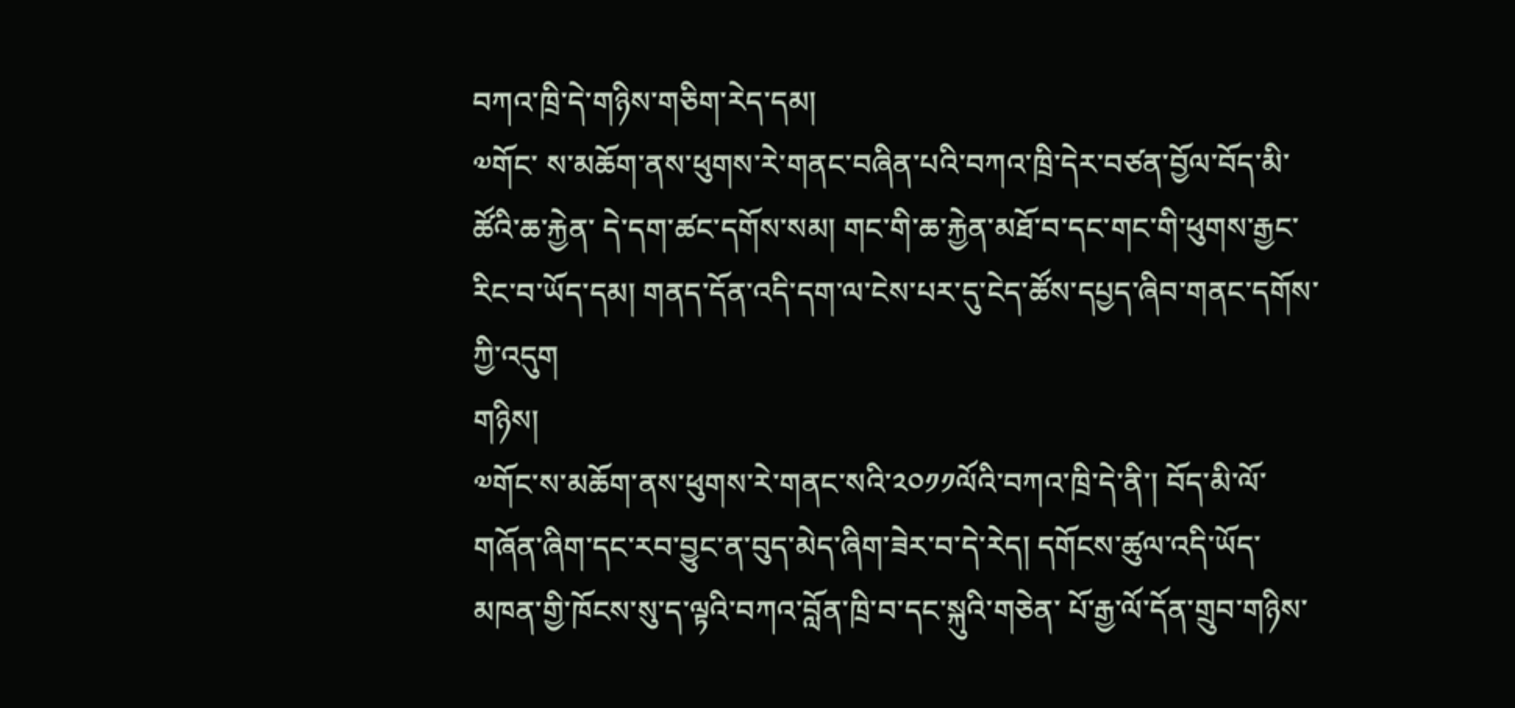བཀའ་ཁྲི་དེ་གཉིས་གཅིག་རེད་དམ།
༧གོང་ ས་མཆོག་ནས་ཕུགས་རེ་གནང་བཞིན་པའི་བཀའ་ཁྲི་དེར་བཙན་བྱོལ་བོད་མི་ཚོའི་ཆ་རྐྱེན་ དེ་དག་ཚང་དགོས་སམ། གང་གི་ཆ་རྐྱེན་མཐོ་བ་དང་གང་གི་ཕུགས་རྒྱང་རིང་བ་ཡོད་དམ། གནད་དོན་འདི་དག་ལ་ངེས་པར་དུ་ངེད་ཚོས་དཔྱད་ཞིབ་གནང་དགོས་ཀྱི་འདུག
གཉིས།
༧གོང་ས་མཆོག་ནས་ཕུགས་རེ་གནང་སའི་༢༠༡༡ལོའི་བཀའ་ཁྲི་དེ་ནི་། བོད་མི་ལོ་གཞོན་ཞིག་དང་རབ་བྱུང་ན་བུད་མེད་ཞིག་ཟེར་བ་དེ་རེད། དགོངས་ཚུལ་འདི་ཡོད་མཁན་གྱི་ཁོངས་སུ་ད་ལྟའི་བཀའ་བློན་ཁྲི་བ་དང་སྐུའི་གཅེན་ པོ་རྒྱ་ལོ་དོན་གྲུབ་གཉིས་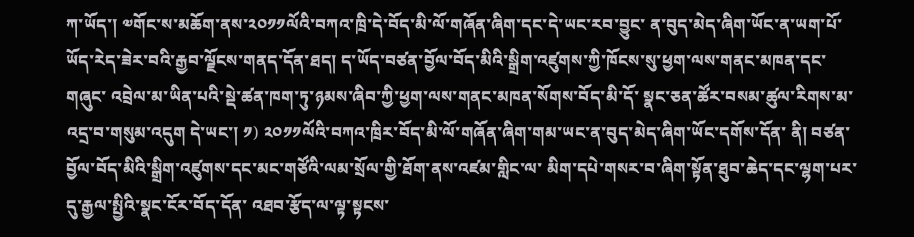ཀ་ཡོད་། ༧གོང་ས་མཆོག་ནས་༢༠༡༡ལོའི་བཀའ་ཁྲི་དེ་བོད་མི་ལོ་གཞོན་ཞིག་དང་དེ་ཡང་རབ་བྱུང་ ན་བུད་མེད་ཞིག་ཡོང་ན་ཡག་པོ་ཡོད་རེད་ཟེར་བའི་རྒྱབ་ལྗོངས་གནད་དོན་ཐད། ད་ཡོད་བཙན་བྱོལ་བོད་མིའི་སྒྲིག་འཛུགས་ཀྱི་ཁོངས་སུ་ཕྱག་ལས་གནང་མཁན་དང་གཞུང་ འབྲེལ་མ་ཡིན་པའི་སྡེ་ཚན་ཁག་ཏུ་ཉམས་ཞིབ་ཀྱི་ཕྱག་ལས་གནང་མཁན་སོགས་བོད་མི་དོ་ སྣང་ཅན་ཚོར་བསམ་ཚུལ་རིགས་མ་འདྲ་བ་གསུམ་འདུག དེ་ཡང་། ༡) ༢༠༡༡ལོའི་བཀའ་ཁྲིར་བོད་མི་ལོ་གཞོན་ཞིག་གམ་ཡང་ན་བུད་མེད་ཞིག་ཡོང་དགོས་དོན་ ནི། བཙན་བྱོལ་བོད་མིའི་སྒྲིག་འཛུགས་དང་མང་གཙོའི་ལམ་སྲོལ་གྱི་ཐོག་ནས་འཛམ་གླིང་ལ་ མིག་དཔེ་གསར་བ་ཞིག་སྟོན་ཐུབ་ཆེད་དང་ལྷག་པར་དུ་རྒྱལ་སྤྱིའི་སྣང་ངོར་བོད་དོན་ འཐབ་རྩོད་ལ་ལྟ་སྟངས་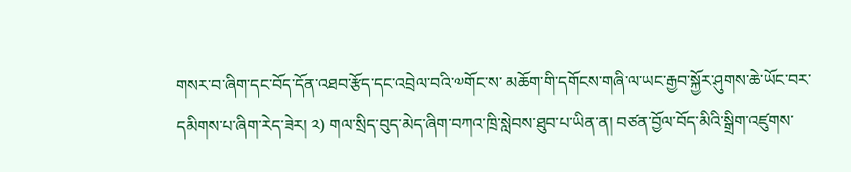གསར་བ་ཞིག་དང་བོད་དོན་འཐབ་རྩོད་དང་འབྲེལ་བའི་༧གོང་ས་ མཆོག་གི་དགོངས་གཞི་ལ་ཡང་རྒྱབ་སྐྱོར་ཤུགས་ཆེ་ཡོང་བར་དམིགས་པ་ཞིག་རེད་ཟེར། ༢) གལ་སྲིད་བུད་མེད་ཞིག་བཀའ་ཁྲི་སླེབས་ཐུབ་པ་ཡིན་ན། བཙན་བྱོལ་བོད་མིའི་སྒྲིག་འཛུགས་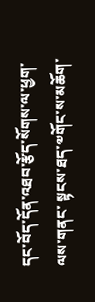དང་བོད་དོན་འཐབ་རྩོད་སོགས་ལ་ཕྱག་ལས་གནང་ སྟངས་ཐད་༧གོང་ས་མཆོག་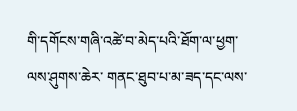གི་དགོངས་གཞི་འཚེ་བ་མེད་པའི་ཐོག་ལ་ཕྱག་ལས་ཤུགས་ཆེར་ གནང་ཐུབ་པ་མ་ཟད་དང་ལས་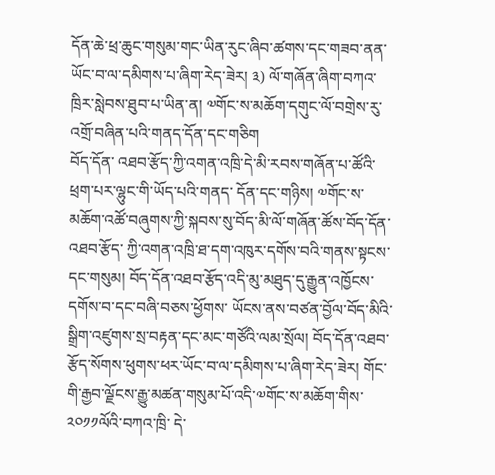དོན་ཆེ་ཕྲ་ཆུང་གསུམ་གང་ཡིན་རུང་ཞིབ་ཚགས་དང་གཟབ་ནན་ ཡོང་བ་ལ་དམིགས་པ་ཞིག་རེད་ཟེར། ༣) ལོ་གཞོན་ཞིག་བཀའ་ཁྲིར་སླེབས་ཐུབ་པ་ཡིན་ན། ༧གོང་ས་མཆོག་དགུང་ལོ་བགྲེས་རུ་འགྲོ་བཞིན་པའི་གནད་དོན་དང་གཅིག
བོད་དོན་ འཐབ་རྩོད་ཀྱི་འགན་འཁྲི་དེ་མི་རབས་གཞོན་པ་ཚོའི་ཕྲག་པར་ལྷུང་གི་ཡོད་པའི་གནད་ དོན་དང་གཉིས། ༧གོང་ས་མཆོག་འཚོ་བཞུགས་ཀྱི་སྐབས་སུ་བོད་མི་ལོ་གཞོན་ཚོས་བོད་དོན་འཐབ་རྩོད་ ཀྱི་འགན་འཁྲི་ཐ་དག་འཁུར་དགོས་བའི་གནས་སྟངས་དང་གསུམ། བོད་དོན་འཐབ་རྩོད་འདི་མུ་མཐུད་དུ་རྒྱུན་འཁྱོངས་དགོས་བ་དང་བཞི་བཅས་ཕྱོགས་ ཡོངས་ནས་བཙན་བྱོལ་བོད་མིའི་སྒྲིག་འཛུགས་སྲ་བརྟན་དང་མང་གཙོའི་ལམ་སྲོལ། བོད་དོན་འཐབ་རྩོད་སོགས་ཕུགས་ཕར་ཡོང་བ་ལ་དམིགས་པ་ཞིག་རེད་ཟེར། གོང་གི་རྒྱབ་ལྗོངས་རྒྱུ་མཚན་གསུམ་པོ་འདི་༧གོང་ས་མཆོག་གིས་༢༠༡༡ལོའི་བཀའ་ཁྲི་ དེ་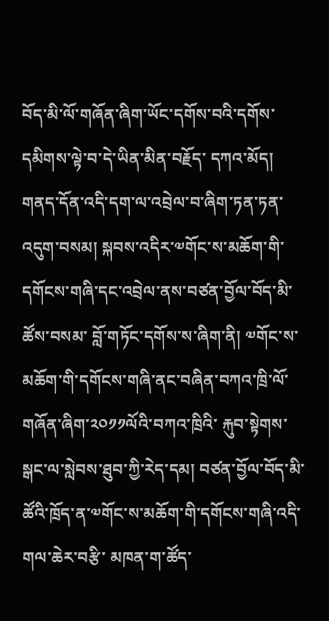བོད་མི་ལོ་གཞོན་ཞིག་ཡོང་དགོས་བའི་དགོས་དམིགས་ལྟེ་བ་དེ་ཡིན་མིན་བརྗོད་ དཀའ་མོད། གནད་དོན་འདི་དག་ལ་འབྲེལ་བ་ཞིག་ཏན་ཏན་འདུག་བསམ། སྐབས་འདིར་༧གོང་ས་མཆོག་གི་དགོངས་གཞི་དང་འབྲེལ་ནས་བཙན་བྱོལ་བོད་མི་ཚོས་བསམ་ བློ་གཏོང་དགོས་ས་ཞིག་ནི། ༧གོང་ས་མཆོག་གི་དགོངས་གཞི་ནང་བཞིན་བཀའ་ཁྲི་ལོ་གཞོན་ཞིག་༢༠༡༡ལོའི་བཀའ་ཁྲིའི་ རྐུབ་སྟེགས་སྒང་ལ་སླེབས་ཐུབ་ཀྱི་རེད་དམ། བཙན་བྱོལ་བོད་མི་ཚོའི་ཁྲོད་ན་༧གོང་ས་མཆོག་གི་དགོངས་གཞི་འདི་གལ་ཆེར་བརྩི་ མཁན་ག་ཚོད་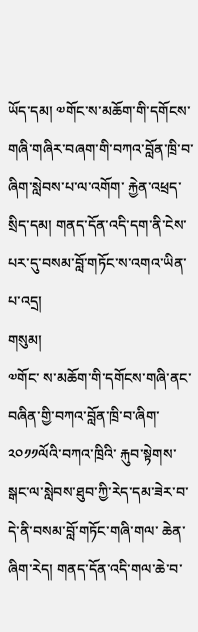ཡོད་དམ། ༧གོང་ས་མཆོག་གི་དགོངས་གཞི་གཞིར་བཞག་གི་བཀའ་བློན་ཁྲི་བ་ཞིག་སླེབས་པ་ལ་འགོག་ རྐྱེན་འཕྲད་སྲིད་དམ། གནད་དོན་འདི་དག་ནི་ངེས་པར་དུ་བསམ་བློ་གཏོང་ས་འགའ་ཡིན་པ་འདྲ།
གསུམ།
༧གོང་ ས་མཆོག་གི་དགོངས་གཞི་ནང་བཞིན་གྱི་བཀའ་བློན་ཁྲི་བ་ཞིག་༢༠༡༡ལོའི་བཀའ་ཁྲིའི་ རྐུབ་སྟེགས་སྒང་ལ་སླེབས་ཐུབ་ཀྱི་རེད་དམ་ཟེར་བ་དེ་ནི་བསམ་བློ་གཏོང་གཞི་གལ་ ཆེན་ཞིག་རེད། གནད་དོན་འདི་གལ་ཆེ་བ་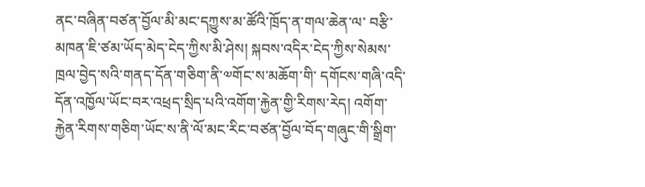ནང་བཞིན་བཙན་བྱོལ་མི་མང་དཀྱུས་མ་ཚོའི་ཁྲོད་ན་གལ་ཆེན་ལ་ བརྩི་མཁན་ཇི་ཙམ་ཡོད་མེད་ངེད་ཀྱིས་མི་ཤེས། སྐབས་འདིར་ངེད་ཀྱིས་སེམས་ཁྲལ་བྱེད་སའི་གནད་དོན་གཅིག་ནི་༧གོང་ས་མཆོག་གི་ དགོངས་གཞི་འདི་དོན་འཁྱོལ་ཡོང་བར་འཕྲད་སྲིད་པའི་འགོག་རྐྱེན་གྱི་རིགས་རེད། འགོག་རྐྱེན་རིགས་གཅིག་ཡོང་ས་ནི་ལོ་མང་རིང་བཙན་བྱོལ་བོད་གཞུང་གི་སྒྲིག་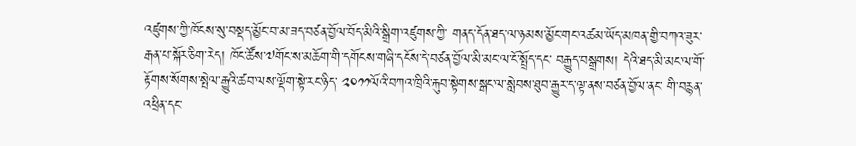འཛུགས་ཀྱི་ཁོངས་སུ་བསྡད་མྱོང་བ་མ་ཟད་བཙན་བྱོལ་བོད་མིའི་སྒྲིག་འཛུགས་ཀྱི་ གནད་དོན་ཐད་ལ་ཉམས་མྱོང་གང་འཚམ་ཡོད་མཁན་གྱི་བཀའ་ཟུར་རྒན་པ་སྐོར་ཅིག་རེད། ཁོང་ཚོས་༧གོང་ས་མཆོག་གི་དགོངས་གཞི་དངོས་དེ་བཙན་བྱོལ་མི་མང་ལ་ངོ་སྤྲོད་དང་ བརྒྱུད་བསྒྲགས། དེའི་ཐད་མི་མང་ལ་གོ་རྟོགས་སོགས་སྤེལ་རྒྱུའི་ཚབ་ལས་ལྡོག་སྟེ་རང་ཉིད་ ༢༠༡༡ལོའི་བཀའ་ཁྲིའི་རྐུབ་སྟེགས་སྒང་ལ་སླེབས་ཐུབ་རྒྱུར་ད་ལྟ་ནས་བཙན་བྱོལ་ནང་ གི་བརྙན་འཕྲིན་དང་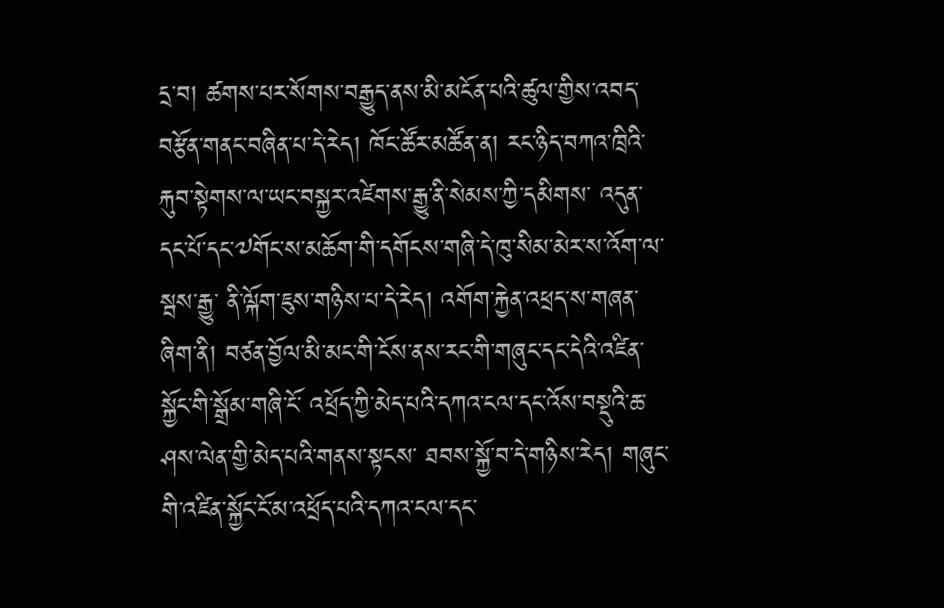དྲ་བ། ཚགས་པར་སོགས་བརྒྱུད་ནས་མི་མངོན་པའི་ཚུལ་གྱིས་འབད་བརྩོན་གནང་བཞིན་པ་དེ་རེད། ཁོང་ཚོར་མཚོན་ན། རང་ཉིད་བཀའ་ཁྲིའི་རྐུབ་སྟེགས་ལ་ཡང་བསྐྱར་འཛེགས་རྒྱུ་ནི་སེམས་ཀྱི་དམིགས་ འདུན་དང་པོ་དང་༧གོང་ས་མཆོག་གི་དགོངས་གཞི་དེ་ཁུ་སིམ་མེར་ས་འོག་ལ་སྦས་རྒྱུ་ ནི་ལྐོག་ཇུས་གཉིས་པ་དེ་རེད། འགོག་རྐྱེན་འཕྲད་ས་གཞན་ཞིག་ནི། བཙན་བྱོལ་མི་མང་གི་ངོས་ནས་རང་གི་གཞུང་དང་དེའི་འཛིན་སྐྱོང་གི་སྒྲོམ་གཞི་ངོ་ འཕྲོད་ཀྱི་མེད་པའི་དཀའ་ངལ་དང་འོས་བསྡུའི་ཆ་ཤས་ལེན་གྱི་མེད་པའི་གནས་སྟངས་ ཐབས་སྐྱོ་བ་དེ་གཉིས་རེད། གཞུང་གི་འཛིན་སྐྱོང་ངོ་མ་འཕྲོད་པའི་དཀའ་ངལ་དང་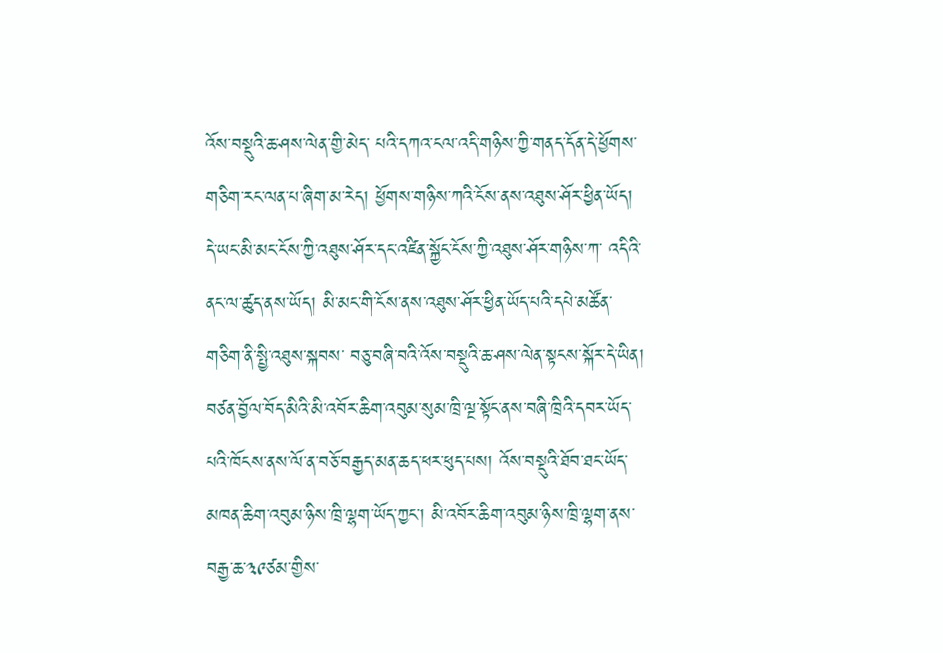འོས་བསྡུའི་ཆ་ཤས་ལེན་གྱི་མེད་ པའི་དཀའ་ངལ་འདི་གཉིས་ཀྱི་གནད་དོན་དེ་ཕྱོགས་གཅིག་རང་ལན་པ་ཞིག་མ་རེད། ཕྱོགས་གཉིས་ཀའི་ངོས་ནས་འཐུས་ཤོར་ཕྱིན་ཡོད། དེ་ཡང་མི་མང་ངོས་ཀྱི་འཐུས་ཤོར་དང་འཛིན་སྐྱོང་ངོས་ཀྱི་འཐུས་ཤོར་གཉིས་ཀ་ འདིའི་ནང་ལ་ཚུད་ནས་ཡོད། མི་མང་གི་ངོས་ནས་འཐུས་ཤོར་ཕྱིན་ཡོད་པའི་དཔེ་མཚོན་གཅིག་ནི་སྤྱི་འཐུས་སྐབས་ བཅུ་བཞི་བའི་འོས་བསྡུའི་ཆ་ཤས་ལེན་སྟངས་སྐོར་དེ་ཡིན། བཙན་བྱོལ་བོད་མིའི་མི་འབོར་ཆིག་འབུམ་སུམ་ཁྲི་ལྔ་སྟོང་ནས་བཞི་ཁྲིའི་དབར་ཡོད་ པའི་ཁོངས་ནས་ལོ་ན་བཅོ་བརྒྱད་མན་ཆད་ཕར་ཕུད་པས། འོས་བསྡུའི་ཐོབ་ཐང་ཡོད་མཁན་ཆིག་འབུམ་ཉིས་ཁྲི་ལྷག་ཡོད་ཀྱང་། མི་འབོར་ཆིག་འབུམ་ཉིས་ཁྲི་ལྷག་ནས་བརྒྱ་ཆ་༣༩ཙམ་གྱིས་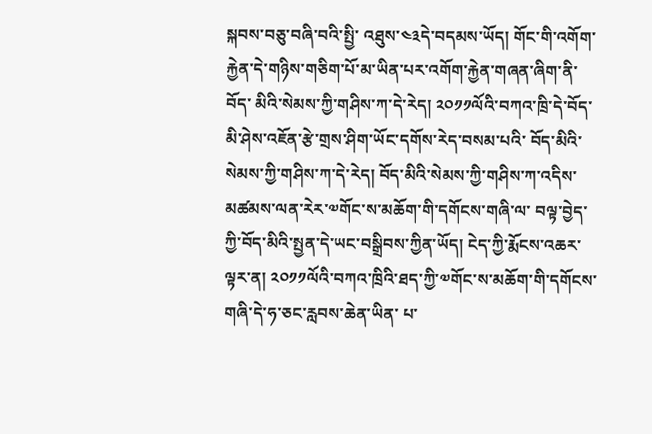སྐབས་བཅུ་བཞི་བའི་སྤྱི་ འཐུས་༤༣དེ་བདམས་ཡོད། གོང་གི་འགོག་རྐྱེན་དེ་གཉིས་གཅིག་པོ་མ་ཡིན་པར་འགོག་རྐྱེན་གཞན་ཞིག་ནི་བོད་ མིའི་སེམས་ཀྱི་གཤིས་ཀ་དེ་རེད། ༢༠༡༡ལོའི་བཀའ་ཁྲི་དེ་བོད་མི་ཤེས་འཇོན་རྩེ་གྲས་ཤིག་ཡོང་དགོས་རེད་བསམ་པའི་ བོད་མིའི་སེམས་ཀྱི་གཤིས་ཀ་དེ་རེད། བོད་མིའི་སེམས་ཀྱི་གཤིས་ཀ་འདིས་མཚམས་ལན་རེར་༧གོང་ས་མཆོག་གི་དགོངས་གཞི་ལ་ བལྟ་བྱེད་ཀྱི་བོད་མིའི་སྤྱན་དེ་ཡང་བསྒྲིབས་ཀྱིན་ཡོད། ངེད་ཀྱི་རྨོངས་འཆར་ལྟར་ན། ༢༠༡༡ལོའི་བཀའ་ཁྲིའི་ཐད་ཀྱི་༧གོང་ས་མཆོག་གི་དགོངས་གཞི་དེ་ཧ་ཅང་རླབས་ཆེན་ཡིན་ པ་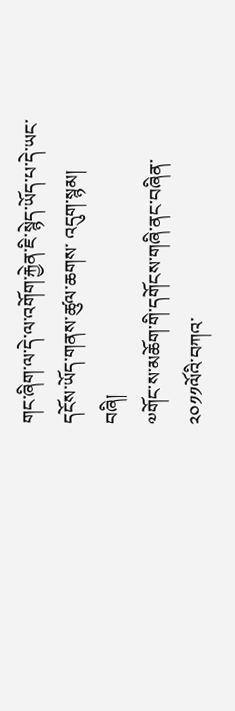གང་ཞིག་ལ་དེ་ལ་འགོག་རྐྱེན་ཇི་སྙེད་ཡོད་པ་དེ་ཡང་དངོས་ཡོད་གནས་ཚུལ་ཆགས་ འདུག་སྙམ།
བཞི།
༧གོང་ས་མཆོག་གི་དགོངས་གཞི་ནང་བཞིན་༢༠༡༡ལོའི་བཀའ་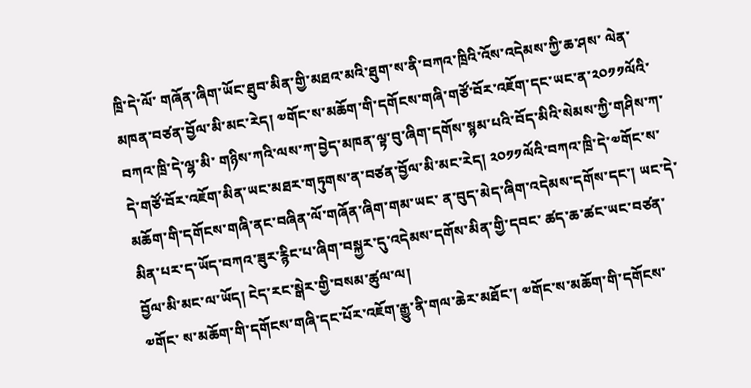ཁྲི་དེ་ལོ་ གཞོན་ཞིག་ཡོང་ཐུབ་མིན་གྱི་མཐའ་མའི་ཐུག་ས་ནི་བཀའ་ཁྲིའི་འོས་འདེམས་ཀྱི་ཆ་ཤས་ ལེན་མཁན་བཙན་བྱོལ་མི་མང་རེད། ༧གོང་ས་མཆོག་གི་དགོངས་གཞི་གཙོ་བོར་འཇོག་དང་ཡང་ན་༢༠༡༡ལོའི་བཀའ་ཁྲི་དེ་ལྷ་མི་ གཉིས་ཀའི་ལས་ཀ་བྱེད་མཁན་ལྟ་བུ་ཞིག་དགོས་སྙམ་པའི་བོད་མིའི་སེམས་ཀྱི་གཤིས་ཀ་ དེ་གཙོ་བོར་འཇོག་མིན་ཡང་མཐར་གཏུགས་ན་བཙན་བྱོལ་མི་མང་རེད། ༢༠༡༡ལོའི་བཀའ་ཁྲི་དེ་༧གོང་ས་མཆོག་གི་དགོངས་གཞི་ནང་བཞིན་ལོ་གཞོན་ཞིག་གམ་ཡང་ ན་བུད་མེད་ཞིག་འདེམས་དགོས་དང་། ཡང་དེ་མིན་པར་ད་ཡོད་བཀའ་ཟུར་རྙིང་པ་ཞིག་བསྐྱར་དུ་འདེམས་དགོས་མིན་གྱི་དབང་ ཚད་ཆ་ཚང་ཡང་བཙན་བྱོལ་མི་མང་ལ་ཡོད། ངེད་རང་སྒེར་གྱི་བསམ་ཚུལ་ལ།
༧གོང་ ས་མཆོག་གི་དགོངས་གཞི་དང་པོར་འཇོག་རྒྱུ་ནི་གལ་ཆེར་མཐོང་། ༧གོང་ས་མཆོག་གི་དགོངས་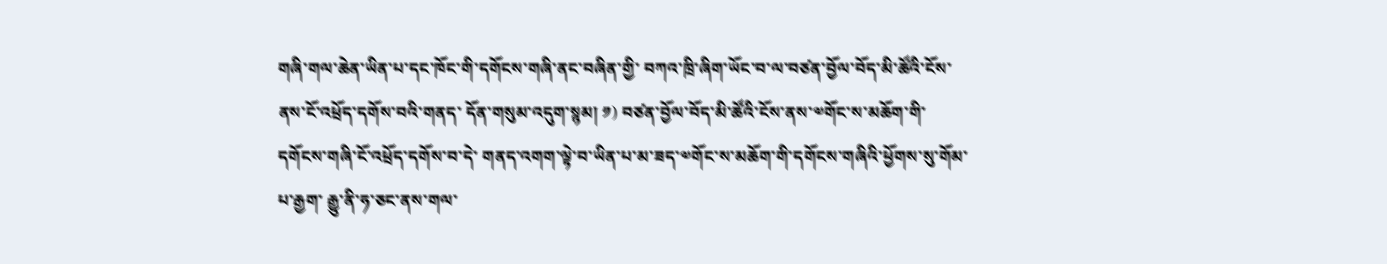གཞི་གལ་ཆེན་ཡིན་པ་དང་ཁོང་གི་དགོངས་གཞི་ནང་བཞིན་གྱི་ བཀའ་ཁྲི་ཞིག་ཡོང་བ་ལ་བཙན་བྱོལ་བོད་མི་ཚོའི་ངོས་ནས་ངོ་འཕྲོད་དགོས་བའི་གནད་ དོན་གསུམ་འདུག་སྙམ། ༡) བཙན་བྱོལ་བོད་མི་ཚོའི་ངོས་ནས་༧གོང་ས་མཆོག་གི་དགོངས་གཞི་ངོ་འཕྲོད་དགོས་བ་དེ་ གནད་འགག་ལྟེ་བ་ཡིན་པ་མ་ཟད་༧གོང་ས་མཆོག་གི་དགོངས་གཞིའི་ཕྱོགས་སུ་གོམ་པ་རྒྱག་ རྒྱུ་ནི་ཧ་ཅང་ནས་གལ་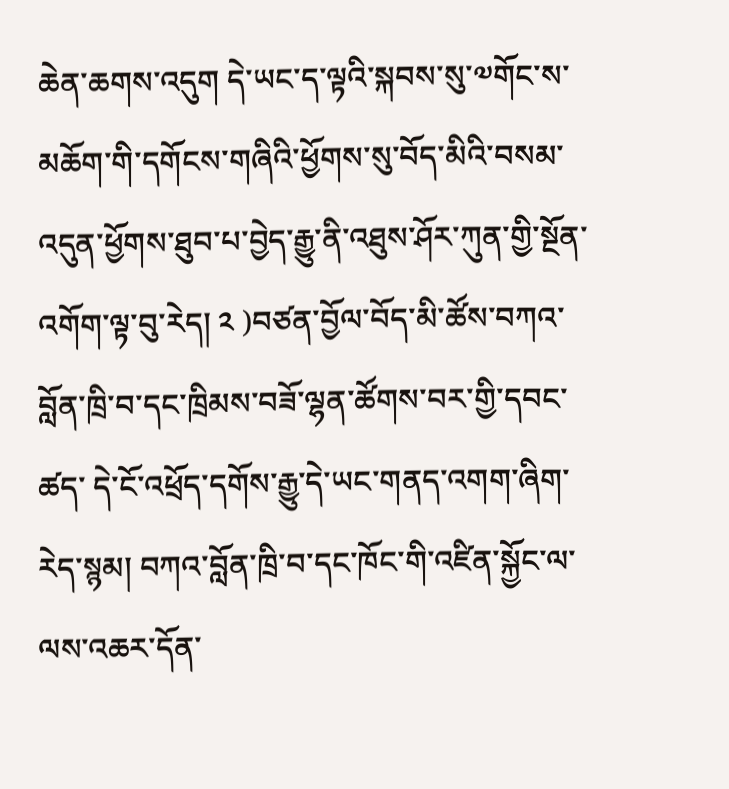ཆེན་ཆགས་འདུག དེ་ཡང་ད་ལྟའི་སྐབས་སུ་༧གོང་ས་མཆོག་གི་དགོངས་གཞིའི་ཕྱོགས་སུ་བོད་མིའི་བསམ་ འདུན་ཕྱོགས་ཐུབ་པ་བྱེད་རྒྱུ་ནི་འཐུས་ཤོར་ཀུན་གྱི་སྔོན་འགོག་ལྟ་བུ་རེད། ༢ )བཙན་བྱོལ་བོད་མི་ཚོས་བཀའ་བློན་ཁྲི་བ་དང་ཁྲིམས་བཟོ་ལྷན་ཚོགས་བར་གྱི་དབང་ཚད་ དེ་ངོ་འཕྲོད་དགོས་རྒྱུ་དེ་ཡང་གནད་འགག་ཞིག་རེད་སྙམ། བཀའ་བློན་ཁྲི་བ་དང་ཁོང་གི་འཛིན་སྐྱོང་ལ་ལས་འཆར་དོན་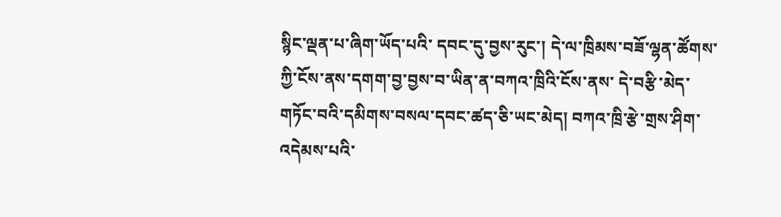སྙིང་ལྡན་པ་ཞིག་ཡོད་པའི་ དབང་དུ་བྱས་རུང་། དེ་ལ་ཁྲིམས་བཟོ་ལྷན་ཚོགས་ཀྱི་ངོས་ནས་དགག་བྱ་བྱས་བ་ཡིན་ན་བཀའ་ཁྲིའི་ངོས་ནས་ དེ་བརྩི་མེད་གཏོང་བའི་དམིགས་བསལ་དབང་ཚད་ཅི་ཡང་མེད། བཀའ་ཁྲི་རྩེ་གྲས་ཤིག་འདེམས་པའི་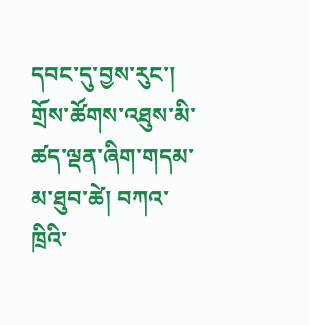དབང་དུ་བྱས་རུང་། གྲོས་ཚོགས་འཐུས་མི་ཚད་ལྡན་ཞིག་གདམ་མ་ཐུབ་ཚེ། བཀའ་ཁྲིའི་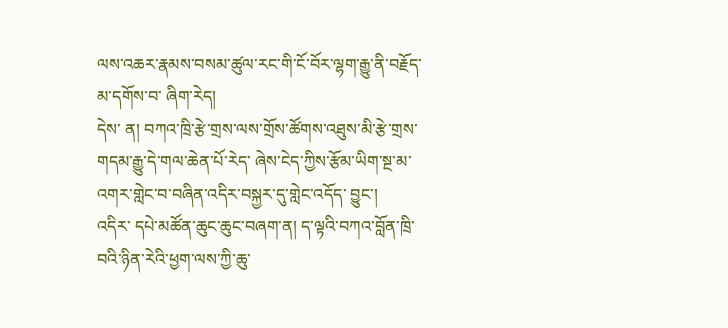ལས་འཆར་རྣམས་བསམ་ཚུལ་རང་གི་ངོ་བོར་ལྷག་རྒྱུ་ནི་བརྗོད་མ་དགོས་བ་ ཞིག་རེད།
དེས་ ན། བཀའ་ཁྲི་རྩེ་གྲས་ལས་གྲོས་ཚོགས་འཐུས་མི་རྩེ་གྲས་གདམ་རྒྱུ་དེ་གལ་ཆེན་པོ་རེད་ ཞེས་ངེད་ཀྱིས་རྩོམ་ཡིག་སྔ་མ་འགར་གླེང་བ་བཞིན་འདིར་བསྐྱར་དུ་གླེང་འདོད་ བྱུང་།
འདིར་ དཔེ་མཚོན་ཆུང་ཆུང་བཞག་ན། ད་ལྟའི་བཀའ་བློན་ཁྲི་བའི་ཉིན་རེའི་ཕྱག་ལས་ཀྱི་ཆུ་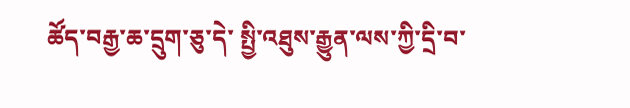ཚོད་བརྒྱ་ཆ་དྲུག་ཅུ་དེ་ སྤྱི་འཐུས་རྒྱུན་ལས་ཀྱི་དྲི་བ་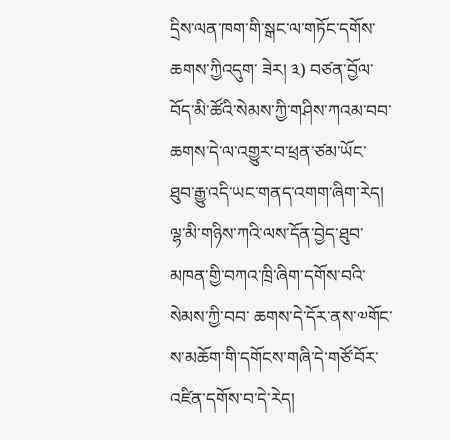དྲིས་ལན་ཁག་གི་སྒང་ལ་གཏོང་དགོས་ཆགས་ཀྱིའདུག་ ཟེར། ༣) བཙན་བྱོལ་བོད་མི་ཚོའི་སེམས་ཀྱི་གཤིས་ཀའམ་བབ་ཆགས་དེ་ལ་འགྱུར་བ་ཕྲན་ཙམ་ཡོང་ ཐུབ་རྒྱུ་འདི་ཡང་གནད་འགག་ཞིག་རེད། ལྷ་མི་གཉིས་ཀའི་ལས་དོན་བྱེད་ཐུབ་མཁན་གྱི་བཀའ་ཁྲི་ཞིག་དགོས་བའི་སེམས་ཀྱི་བབ་ ཆགས་དེ་དོར་ནས་༧གོང་ས་མཆོག་གི་དགོངས་གཞི་དེ་གཙོ་བོར་འཛིན་དགོས་བ་དེ་རེད།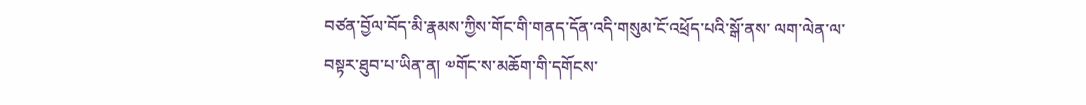བཙན་བྱོལ་བོད་མི་རྣམས་ཀྱིས་གོང་གི་གནད་དོན་འདི་གསུམ་ངོ་འཕྲོད་པའི་སྒོ་ནས་ ལག་ལེན་ལ་བསྟར་ཐུབ་པ་ཡིན་ན། ༧གོང་ས་མཆོག་གི་དགོངས་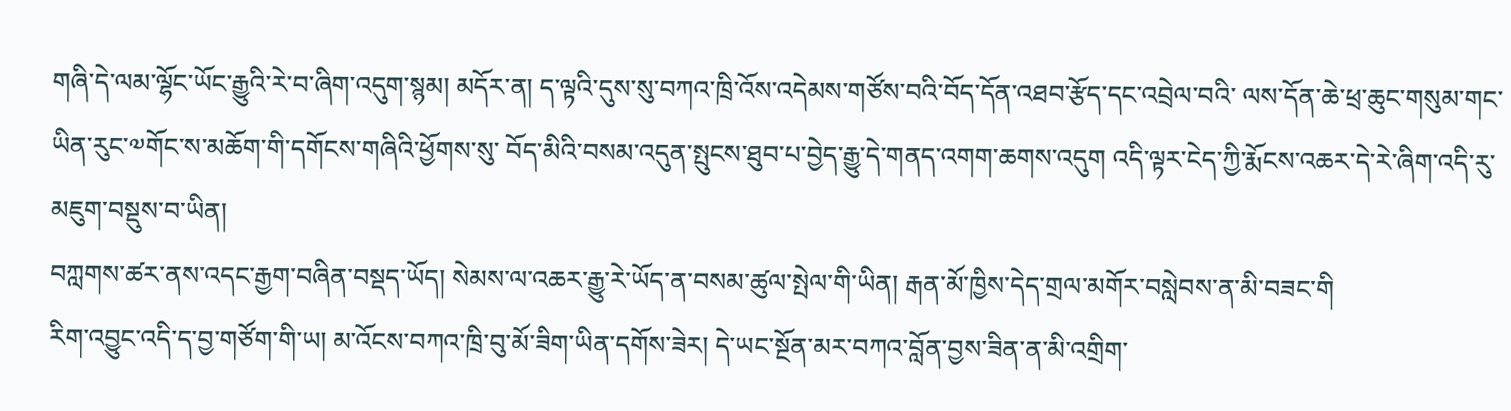གཞི་དེ་ལམ་ལྷོང་ཡོང་རྒྱུའི་རེ་བ་ཞིག་འདུག་སྙམ། མདོར་ན། ད་ལྟའི་དུས་སུ་བཀའ་ཁྲི་འོས་འདེམས་གཙོས་བའི་བོད་དོན་འཐབ་རྩོད་དང་འབྲེལ་བའི་ ལས་དོན་ཆེ་ཕྲ་ཆུང་གསུམ་གང་ཡིན་རུང་༧གོང་ས་མཆོག་གི་དགོངས་གཞིའི་ཕྱོགས་སུ་ བོད་མིའི་བསམ་འདུན་སྤུངས་ཐུབ་པ་བྱེད་རྒྱུ་དེ་གནད་འགག་ཆགས་འདུག འདི་ལྟར་ངེད་ཀྱི་རྨོངས་འཆར་དེ་རེ་ཞིག་འདི་རུ་མཇུག་བསྡུས་བ་ཡིན།
བཀླགས་ཚར་ནས་འདང་རྒྱག་བཞིན་བསྡད་ཡོད། སེམས་ལ་འཆར་རྒྱུ་རེ་ཡོད་ན་བསམ་ཚུལ་སྤེལ་གི་ཡིན། རྒན་མོ་ཁྱིས་དེད་གྲལ་མགོར་བསླེབས་ན་མི་བཟང་གི
རིག་འབྱུང་འདི་ད་བྱ་གཙོག་གི་ཡ། མ་འོངས་བཀའ་ཁྲི་བུ་མོ་ཟིག་ཡིན་དགོས་ཟེར། དེ་ཡང་སྔོན་མར་བཀའ་བློན་བྱས་ཟིན་ན་མི་འགྲིག་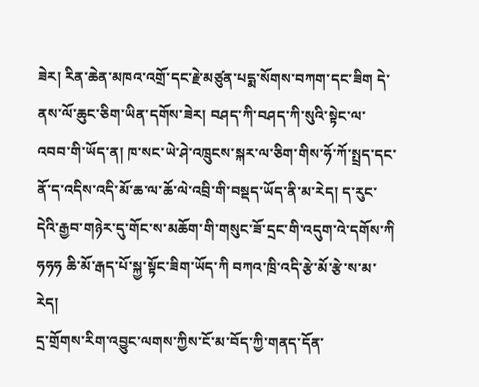ཟེར། རིན་ཆེན་མཁའ་འགྲོ་དང་རྗེ་མཙུན་པདྨ་སོགས་བཀག་དང་ཟིག དེ་ནས་ལོ་ཆུང་ཅིག་ཡིན་དགོས་ཟེར། བཤད་ཀི་བཤད་ཀི་སུའི་སྟེང་ལ་འབབ་གི་ཡོད་ན། ཁ་སང་ཡེ་ཤེ་འཁྲུངས་སྐར་ལ་ཅིག་གིས་ཧོ་ཀོ་སྤྲད་དང་ནོ་ད་འདིས་འདི་མོ་ཆ་ལ་ཆོ་ལེ་འབྲི་གི་བསྡད་ཡོད་ནི་མ་རེད། ད་རུང་དེའི་རྒྱབ་གཉེར་དུ་གོང་ས་མཆོག་གི་གསུང་ཟོ་དྲང་གི་འདུག་འེ་དགོས་ཀི ཧཧཧ ཆི་མོ་རྒད་པོ་སྐྱ་སྟོང་ཟིག་ཡོད་ཀི བཀའ་ཁྲི་འདི་རྩེ་མོ་རྩེ་ས་མ་རེད།
དྲ་གྲོགས་རིག་འབྱུང་ལགས་ཀྱིས་ངོ་མ་བོད་ཀྱི་གནད་དོན་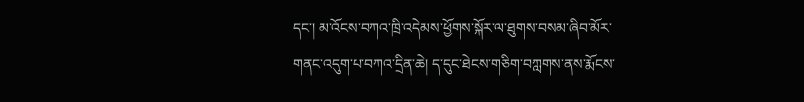དང་། མ་འོངས་བཀའ་ཁྲི་འདེམས་ཕྱོགས་སྐོར་ལ་ཐུགས་བསམ་ཞིབ་མོར་གནང་འདུག་པ་བཀའ་དྲིན་ཆེ། ད་དུང་ཐེངས་གཅིག་བཀླགས་ནས་རྨོངས་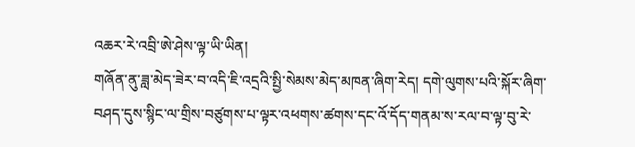འཆར་རེ་འབྲི་ཨེ་ཤེས་ལྟ་ཡི་ཡིན།
གཞོན་ནུ་ཟླ་མེད་ཟེར་བ་འདི་ཇི་འདྲའི་སྤྱི་སེམས་མེད་མཁན་ཞིག་རེད། དགེ་ལུགས་པའི་སྐོར་ཞིག་བཤད་དུས་སྙིང་ལ་གྲིས་བཙུགས་པ་ལྟར་འཕགས་ཚགས་དང་འོ་དོད་གནམ་ས་རལ་བ་ལྟ་བུ་རེ་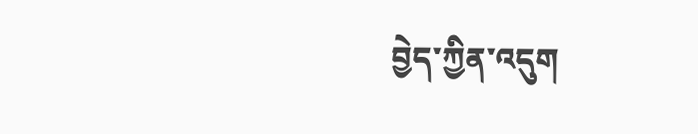བྱེད་ཀྱིན་འདུག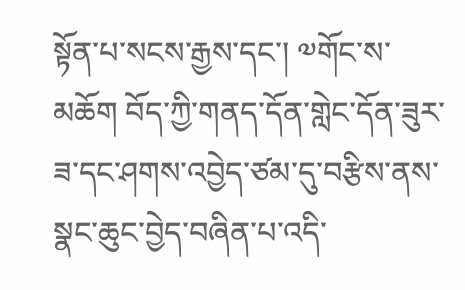སྟོན་པ་སངས་རྒྱས་དང་། ༧གོང་ས་མཆོག བོད་ཀྱི་གནད་དོན་གླེང་དོན་ཟུར་ཟ་དང་ཤགས་འབྱེད་ཙམ་དུ་བརྩིས་ནས་སྣང་ཆུང་བྱེད་བཞིན་པ་འདི་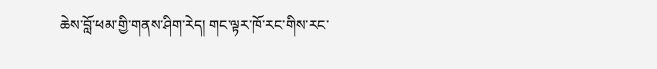ཆེས་བློ་ཕམ་གྱི་གནས་ཤིག་རེད། གང་ལྟར་ཁོ་རང་གིས་རང་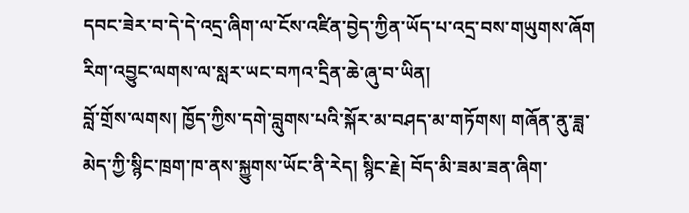དབང་ཟེར་བ་དེ་དེ་འདྲ་ཞིག་ལ་ངོས་འཛིན་བྱེད་ཀྱིན་ཡོད་པ་འདྲ་བས་གཡུགས་ཞོག
རིག་འབྱུང་ལགས་ལ་སླར་ཡང་བཀའ་དྲིན་ཆེ་ཞུ་བ་ཡིན།
བློ་གྲོས་ལགས། ཁྱོད་ཀྱིས་དགེ་བླུགས་པའི་སྐོར་མ་བཤད་མ་གཏོགས། གཞོན་ནུ་ཟླ་མེད་ཀྱི་སྙིང་ཁྲག་ཁ་ནས་སྐྱུགས་ཡོང་ནི་རེད། སྙིང་རྗེ། བོད་མི་ཟམ་ཟན་ཞིག་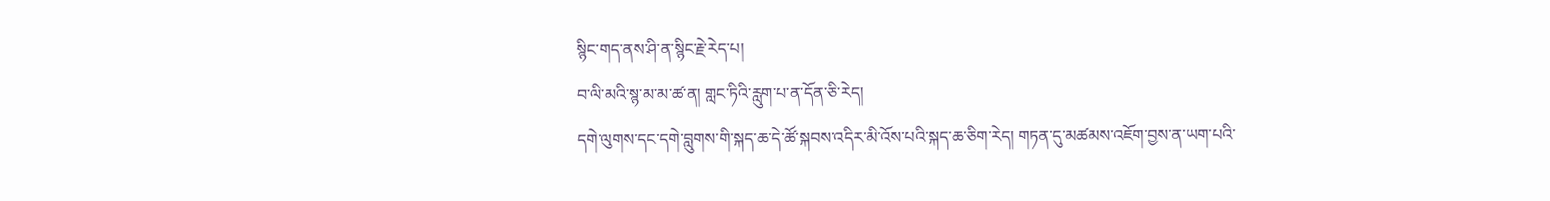སྙིང་གད་ནས་ཤི་ན་སྙིང་རྗེ་རེད་པ།
བ་ལི་མའི་སྙ་མ་མ་ཚ་ན། གླང་ཏིའི་རླུག་པ་ན་དོན་ཅི་རེད།
དགེ་ལུགས་དང་དགེ་བླུགས་གི་སྐད་ཆ་དེ་ཚོ་སྐབས་འདིར་མི་འོས་པའི་སྐད་ཆ་ཅིག་རེད། གཏན་དུ་མཚམས་འཇོག་བྱས་ན་ཡག་པའི་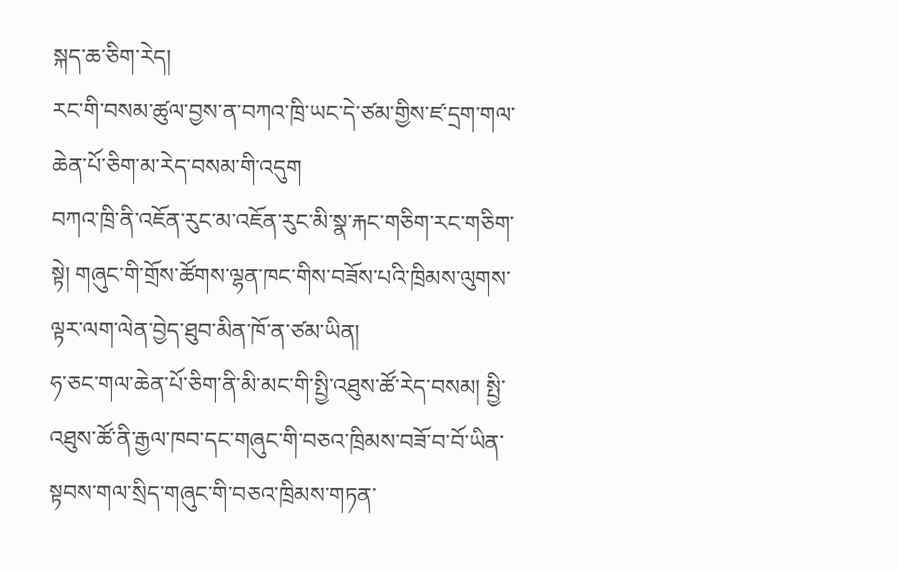སྐད་ཆ་ཅིག་རེད།
རང་གི་བསམ་ཚུལ་བྱས་ན་བཀའ་ཁྲི་ཡང་དེ་ཙམ་གྱིས་ཛ་དྲག་གལ་ཆེན་པོ་ཅིག་མ་རེད་བསམ་གི་འདུག
བཀའ་ཁྲི་ནི་འཇོན་རུང་མ་འཇོན་རུང་མི་སྣ་རྐང་གཅིག་རང་གཅིག་སྟེ། གཞུང་གི་གྲོས་ཚོགས་ལྷན་ཁང་གིས་བཟོས་པའི་ཁྲིམས་ལུགས་ལྟར་ལག་ལེན་བྱེད་ཐུབ་མིན་ཁོ་ན་ཙམ་ཡིན།
ཧ་ཅང་གལ་ཆེན་པོ་ཅིག་ནི་མི་མང་གི་སྤྱི་འཐུས་ཚོ་རེད་བསམ། སྤྱི་འཐུས་ཚོ་ནི་རྒྱལ་ཁབ་དང་གཞུང་གི་བཅའ་ཁྲིམས་བཟོ་བ་བོ་ཡིན་སྟབས་གལ་སྲིད་གཞུང་གི་བཅའ་ཁྲིམས་གཏན་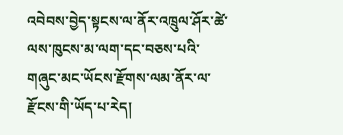འབེབས་བྱེད་སྟངས་ལ་ནོར་འཁྲུལ་ཤོར་ཚེ་ལས་ཁུངས་མ་ལག་དང་བཅས་པའི་གཞུང་མང་ཡོངས་རྫོགས་ལམ་ནོར་ལ་རྫོངས་གི་ཡོད་པ་རེད།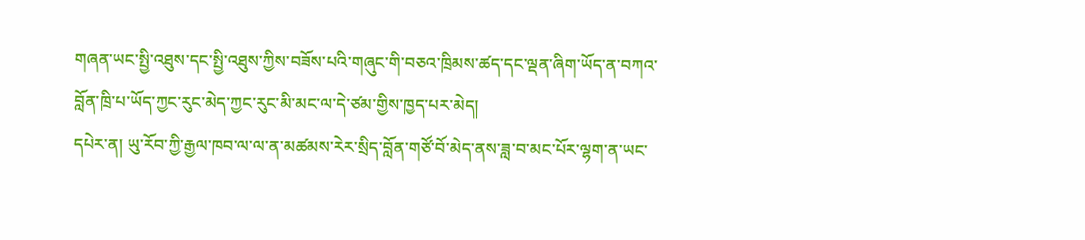གཞན་ཡང་སྤྱི་འཐུས་དང་སྤྱི་འཐུས་ཀྱིས་བཟོས་པའི་གཞུང་གི་བཅའ་ཁྲིམས་ཚད་དང་ལྡན་ཞིག་ཡོད་ན་བཀའ་བློན་ཁྲི་པ་ཡོད་ཀྱང་རུང་མེད་ཀྱང་རུང་མི་མང་ལ་དེ་ཙམ་གྱིས་ཁྱད་པར་མེད།
དཔེར་ན། ཡུ་རོབ་ཀྱི་རྒྱལ་ཁབ་ལ་ལ་ན་མཚམས་རེར་སྲིད་བློན་གཙོ་བོ་མེད་ནས་ཟླ་བ་མང་པོར་ལྷག་ན་ཡང་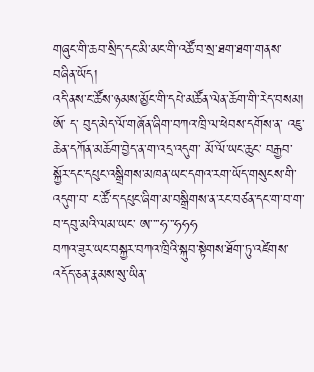གཞུང་གི་ཆབ་སྲིད་དང་མི་མང་གི་འཚོ་བ་སྲ་ཐག་ཐག་གནས་བཞིན་ཡོད།
འདི་ནས་ང་ཚོས་ཉམས་མྱོང་གི་དཔེ་མཚོན་ལེན་ཆོག་གི་རེད་བསམ།
ཨོ་ ད་ བུད་མེད་ལོ་གཞོན་ཞིག་བཀའ་ཁྲི་ལ་ཕེབས་དགོས་ན་ འཇུ་ཆེན་དཀོན་མཆོག་བྱེད་ན་ག་འདྲ་འདུག་ མོ་ལོ་ཡང་ཆུང་ བརྒྱབ་སྐྱོར་དང་དཔུང་འསྒྲིགས་མཁན་ཡང་དགའ་རག་ཡོད་གསུངས་གི་འདུག་བ་ ང་ཚོ་ད་དཔུང་ཞིག་མ་བསྒྲིགས་ན་རང་བཙན་དང་ག་བ་ག་བ་དབུ་མའི་ལམ་ཡང་ ཨ་་་་ཧ་་་ཧཧཧ
བཀའ་ཟུར་ཡང་བསྐྱར་བཀའ་ཁྲིའི་སྐུབ་སྟེགས་ཐོག་ཏུ་འཛེགས་འདོད་ཅན་རྣམས་སུ་ཡིན་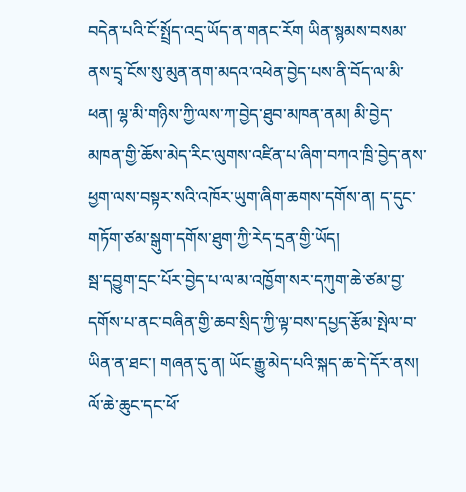བདེན་པའི་ངོ་སྤྲོད་འདྲ་ཡོད་ན་གནང་རོག ཡིན་སྙམས་བསམ་ནས་དྲྭ་ངོས་སུ་མུན་ནག་མདའ་འཕེན་བྱེད་པས་ནི་བོད་ལ་མི་ཕན། ལྷ་མི་གཉིས་ཀྱི་ལས་ཀ་བྱེད་ཐུབ་མཁན་ནམ། མི་བྱེད་མཁན་གྱི་ཆོས་མེད་རིང་ལུགས་འཛིན་པ་ཞིག་བཀའ་ཁྲི་བྱེད་ནས་ཕྱག་ལས་བསྟར་སའི་འཁོར་ཡུག་ཞིག་ཆགས་དགོས་ན། ད་དུང་གཏོག་ཙམ་སྒུག་དགོས་ཐུག་ཀྱི་རེད་དྲན་གྱི་ཡོད།
སྦ་དབྱུག་དྲང་པོར་བྱེད་པ་ལ་མ་འཁྱོག་སར་དཀུག་ཆེ་ཙམ་བྱ་དགོས་པ་ནང་བཞིན་གྱི་ཆབ་སྲིད་ཀྱི་ལྟ་བས་དཔྱད་རྩོམ་སྤེལ་བ་ཡིན་ན་ཐང་། གཞན་དུ་ན། ཡོང་རྒྱུ་མེད་པའི་སྐད་ཆ་དེ་དོར་ནས། ལོ་ཆེ་ཆུང་དང་ཕོ་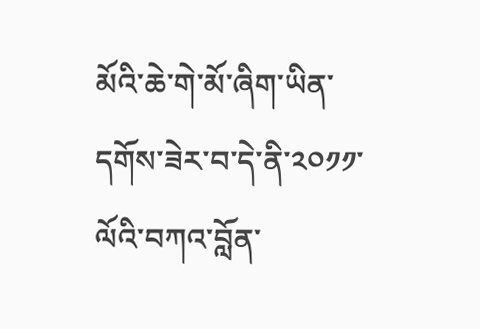མོའི་ཆེ་གེ་མོ་ཞིག་ཡིན་དགོས་ཟེར་བ་དེ་ནི་༢༠༡༡་ལོའི་བཀའ་བློན་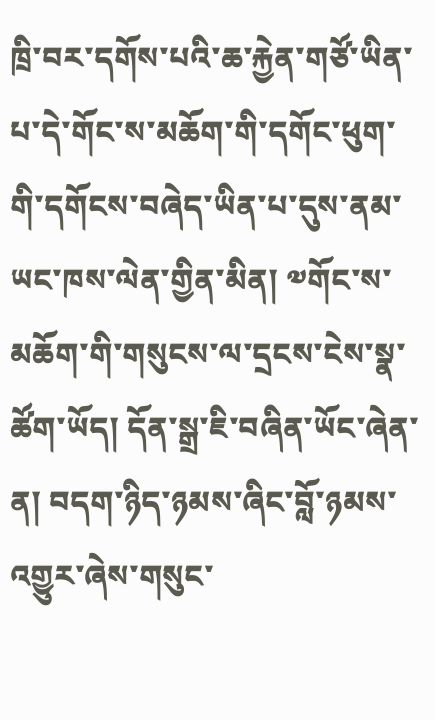ཁྲི་བར་དགོས་པའི་ཆ་རྐྱེན་གཙོ་ཡིན་པ་དེ་གོང་ས་མཆོག་གི་དགོང་ཕུག་གི་དགོངས་བཞེད་ཡིན་པ་དུས་ནམ་ཡང་ཁས་ལེན་གྱིན་མིན། ༧གོང་ས་མཆོག་གི་གསུངས་ལ་དྲངས་ངེས་སྣ་ཚོག་ཡོད། དོན་སྒྲ་ཇི་བཞིན་ཡོང་ཞེན་ན། བདག་ཉིད་ཉམས་ཞིང་བློ་ཉམས་འགྱུར་ཞེས་གསུང་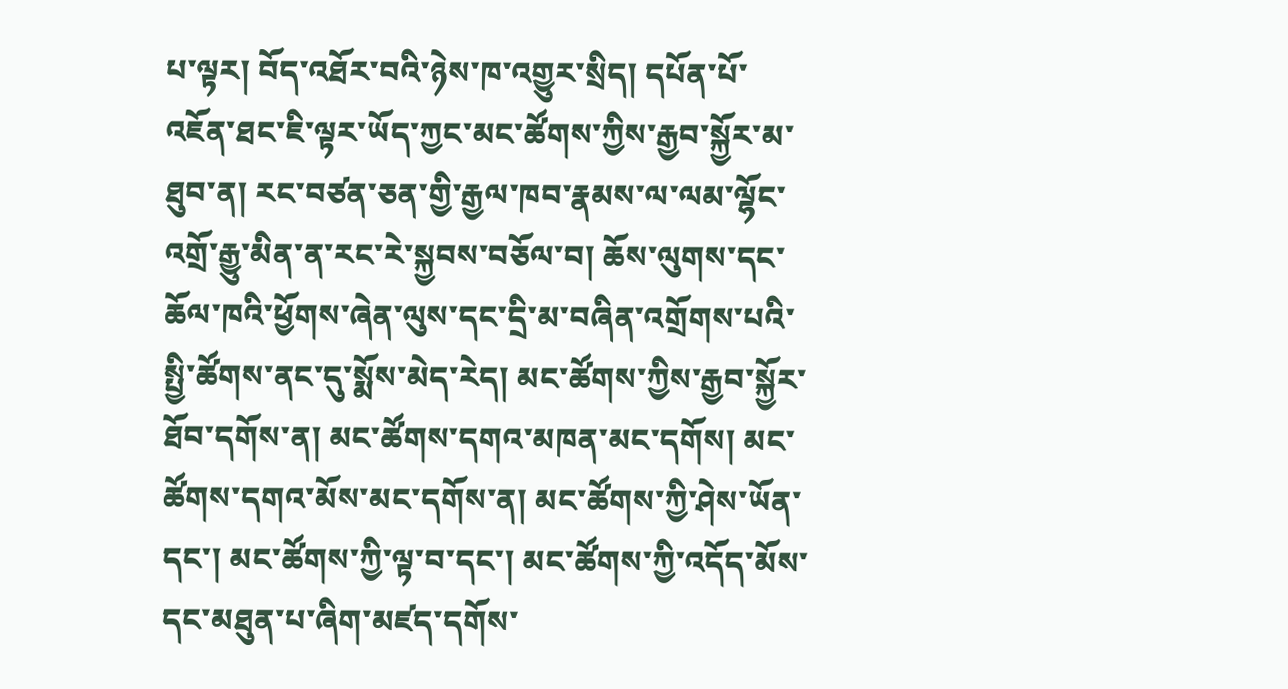པ་ལྟར། བོད་འཐོར་བའི་ཉེས་ཁ་འགྱུར་སྲིད། དཔོན་པོ་འཇོན་ཐང་ཇི་ལྟར་ཡོད་ཀྱང་མང་ཚོགས་ཀྱིས་རྒྱབ་སྐྱོར་མ་ཐུབ་ན། རང་བཙན་ཅན་གྱི་རྒྱལ་ཁབ་རྣམས་ལ་ལམ་ལྷོང་འགྲོ་རྒྱུ་མིན་ན་རང་རེ་སྐྱབས་བཅོལ་བ། ཆོས་ལུགས་དང་ཆོལ་ཁའི་ཕྱོགས་ཞེན་ལུས་དང་དྲི་མ་བཞིན་འགྲོགས་པའི་སྤྱི་ཚོགས་ནང་དུ་སྨོས་མེད་རེད། མང་ཚོགས་ཀྱིས་རྒྱབ་སྐྱོར་ཐོབ་དགོས་ན། མང་ཚོགས་དགའ་མཁན་མང་དགོས། མང་ཚོགས་དགའ་མོས་མང་དགོས་ན། མང་ཚོགས་ཀྱི་ཤེས་ཡོན་དང་། མང་ཚོགས་ཀྱི་ལྟ་བ་དང་། མང་ཚོགས་ཀྱི་འདོད་མོས་དང་མཐུན་པ་ཞིག་མཛད་དགོས་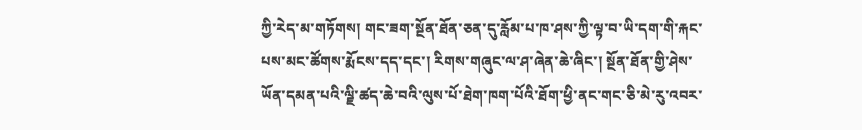ཀྱི་རེད་མ་གཏོགས། གང་ཟག་སྔོན་ཐོན་ཅན་དུ་རློམ་པ་ཁ་ཤས་ཀྱི་ལྟ་བ་ཡི་དག་གི་རྐང་པས་མང་ཚོགས་རྨོངས་དད་དང་། རིགས་གཞུང་ལ་ཤ་ཞེན་ཆེ་ཞིང་། སྔོན་ཐོན་གྱི་ཤེས་ཡོན་དམན་པའི་ལྗི་ཚད་ཆེ་བའི་ལུས་པོ་ཐེག་ཁག་པོའི་ཐོག་ཕྱི་ནང་གང་ཅི་མེ་རུ་འབར་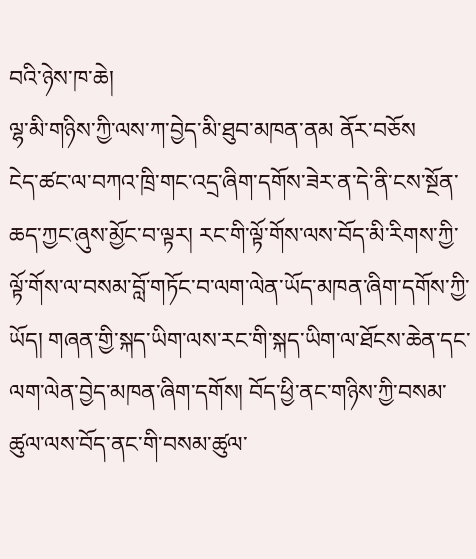བའི་ཉེས་ཁ་ཆེ།
ལྷ་མི་གཉིས་ཀྱི་ལས་ཀ་བྱེད་མི་ཐུབ་མཁན་ནམ ནོར་བཅོས
ངེད་ཚང་ལ་བཀའ་ཁྲི་གང་འདྲ་ཞིག་དགོས་ཟེར་ན་དེ་ནི་ངས་སྔོན་ཆད་ཀྱང་ཞུས་མྱོང་བ་ལྟར། རང་གི་ལྟོ་གོས་ལས་བོད་མི་རིགས་ཀྱི་ལྟོ་གོས་ལ་བསམ་བློ་གཏོང་བ་ལག་ལེན་ཡོད་མཁན་ཞིག་དགོས་ཀྱི་ཡོད། གཞན་གྱི་སྐད་ཡིག་ལས་རང་གི་སྐད་ཡིག་ལ་ཐོངས་ཆེན་དང་ལག་ལེན་བྱེད་མཁན་ཞིག་དགོས། བོད་ཕྱི་ནང་གཉིས་ཀྱི་བསམ་ཚུལ་ལས་བོད་ནང་གི་བསམ་ཚུལ་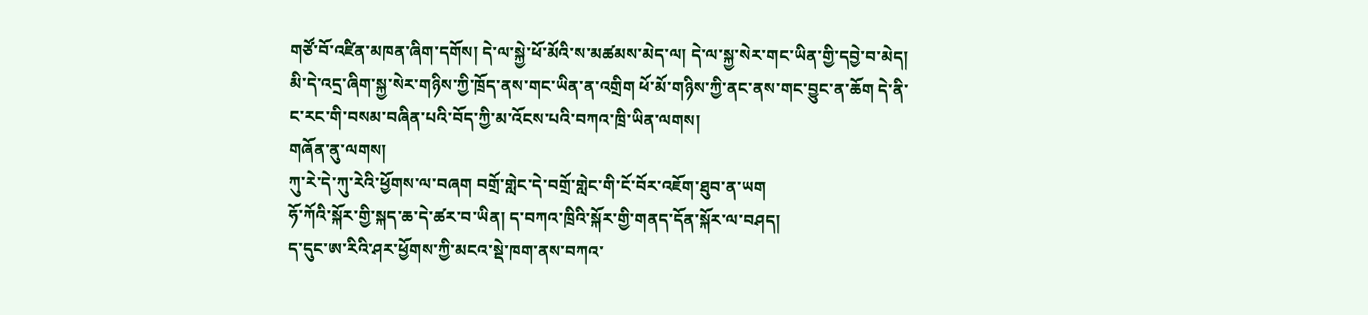གཙོ་བོ་འཛིན་མཁན་ཞིག་དགོས། དེ་ལ་སྐྱེ་ཕོ་མོའི་ས་མཚམས་མེད་ལ། དེ་ལ་སྐྱ་སེར་གང་ཡིན་གྱི་དབྱེ་བ་མེད། མི་དེ་འདྲ་ཞིག་སྐྱ་སེར་གཉིས་ཀྱི་ཁྲོད་ནས་གང་ཡིན་ན་འགྲིག ཕོ་མོ་གཉིས་ཀྱི་ནང་ནས་གང་བྱུང་ན་ཆོག དེ་ནི་ང་རང་གི་བསམ་བཞིན་པའི་བོད་ཀྱི་མ་འོངས་པའི་བཀའ་ཁྲི་ཡིན་ལགས།
གཞོན་ནུ་ལགས།
ཀུ་རེ་དེ་ཀུ་རེའི་ཕྱོགས་ལ་བཞག བགྲོ་གླེང་དེ་བགྲོ་གླེང་གི་ངོ་བོར་འཇོག་ཐུབ་ན་ཡག
ཧོ་ཀོའི་སྐོར་གྱི་སྐད་ཆ་དེ་ཚར་བ་ཡིན། ད་བཀའ་ཁྲིའི་སྐོར་གྱི་གནད་དོན་སྐོར་ལ་བཤད།
ད་དུང་ཨ་རིའི་ཤར་ཕྱོགས་ཀྱི་མངའ་སྡེ་ཁག་ནས་བཀའ་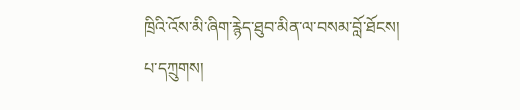ཁྲིའི་འོས་མི་ཞིག་རྙེད་ཐུབ་མིན་ལ་བསམ་བློ་ཐོངས།
པ་དཀྲུགས།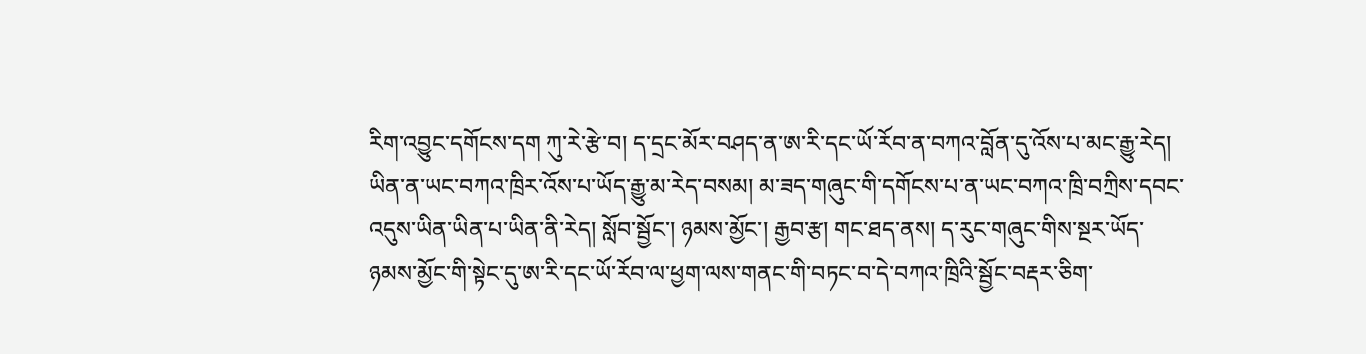རིག་འབྱུང་དགོངས་དག ཀུ་རེ་རྩེ་བ། ད་དྲང་མོར་བཤད་ན་ཨ་རི་དང་ཡོ་རོབ་ན་བཀའ་བློན་དུ་འོས་པ་མང་རྒྱུ་རེད། ཡིན་ན་ཡང་བཀའ་ཁྲིར་འོས་པ་ཡོད་རྒྱུ་མ་རེད་བསམ། མ་ཟད་གཞུང་གི་དགོངས་པ་ན་ཡང་བཀའ་ཁྲི་བཀྲིས་དབང་འདུས་ཡིན་ཡིན་པ་ཡིན་ནི་རེད། སློབ་སྦྱོང་། ཉམས་མྱོང་། རྒྱབ་རྩ། གང་ཐད་ནས། ད་རུང་གཞུང་གིས་སྔར་ཡོད་ཉམས་མྱོང་གི་སྟེང་དུ་ཨ་རི་དང་ཡོ་རོབ་ལ་ཕྱག་ལས་གནང་གི་བཏང་བ་དེ་བཀའ་ཁྲིའི་སྦྱོང་བརྡར་ཅིག་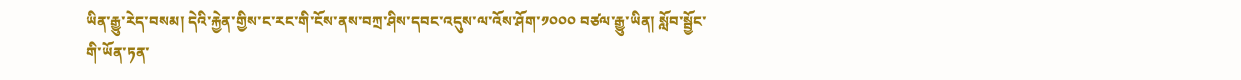ཡིན་རྒྱུ་རེད་བསམ། དེའི་རྐྱེན་གྱིས་ང་རང་གི་ངོས་ནས་བཀྲ་ཤིས་དབང་འདུས་ལ་འོས་ཤོག་༡༠༠༠ བཙལ་རྒྱུ་ཡིན། སློབ་སྦྱོང་གི་ཡོན་ཏན་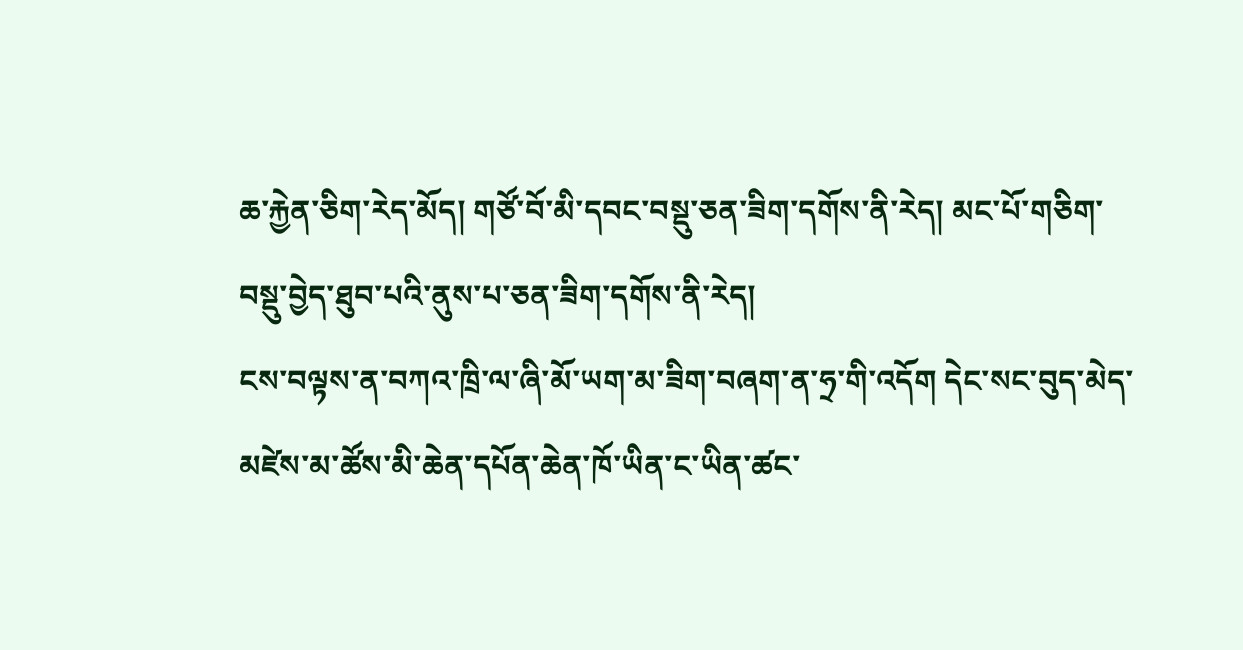ཆ་རྐྱེན་ཅིག་རེད་མོད། གཙོ་བོ་མི་དབང་བསྡུ་ཅན་ཟིག་དགོས་ནི་རེད། མང་པོ་གཅིག་བསྡུ་བྱེད་ཐུབ་པའི་ནུས་པ་ཅན་ཟིག་དགོས་ནི་རེད།
ངས་བལྟས་ན་བཀའ་ཁྲི་ལ་ཞི་མོ་ཡག་མ་ཟིག་བཞག་ན་ཧྲ་གི་འདོག དེང་སང་བུད་མེད་མཛེས་མ་ཚོས་མི་ཆེན་དཔོན་ཆེན་ཁོ་ཡིན་ང་ཡིན་ཚང་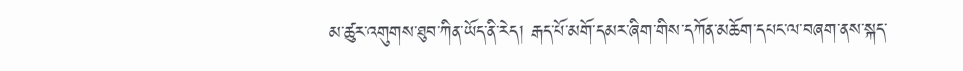མ་ཚུར་འགུགས་ཐུབ་ཀིན་ཡོད་ནི་རེད། རྒད་པོ་མགོ་དམར་ཞིག་གིས་དཀོན་མཆོག་དཔང་ལ་བཞག་ནས་སྐད་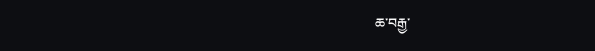ཆ་བརྒྱ་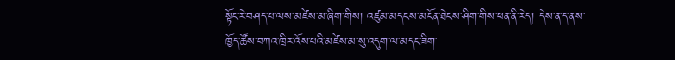སྟོང་རེ་བཤད་པ་ལས་མཛེས་མ་ཞིག་གིས། འཛུམ་མདངས་མངོན་ཐེངས་ཤིག་གིས་ཕན་ནི་རེད། དེས་ན་ད་ནས་ཁྱོད་ཚོས་བཀའ་ཁྲིར་འོས་པའི་མཛེས་མ་སུ་འདུག་ལ་མདང་ཟིག་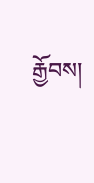རྒྱོབས།